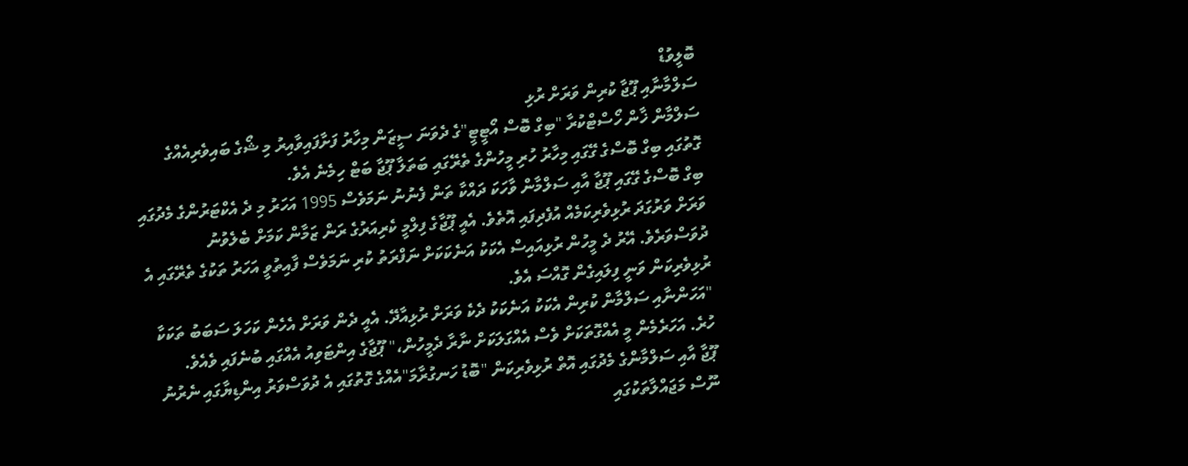ބޮލީވުޑް
ސަލްމާނާއި ޕޫޖާ ކުރިން ވަރަށް ރުޅި
ސަލްމާން ޚާން ހޯސްޓްކުރާ "ބިގް ބޮސް އޯޓީޓީ"ގެ ދެވަނަ ސީޒަން މިހާރު ފަށާފައިވާއިރު މި ޝޯގެ ބައިވެރިއެއްގެ ގޮތުގައި ބިގް ބޮސްގެ ގޭގައި މިހާރު ހުރި މީހުންގެ ތެރޭގައި ބަތަލާ ޕޫޖާ ބަޓް ހިމެނެ އެވެ.
ބިގް ބޮސްގެ ގޭގައި ޕޫޖާ އާއި ސަލްމާން ވާހަކަ ދައްކާ ތަން ފެނުނު ނަމަވެސް 1995 އަހަރު މި ދެ އެކްޓަރުންގެ މެދުގައި ވަރަށް ވަރުގަދަ ރުޅިވެރިކަމެއް އުފެދިފައި އޮތެވެ. އެއީ ޕޫޖާގެ ފިލްމީ ކެރިއަރުގެ ރަން ޒަމާން ކަމަށް ބެލެވުނު ދުވަސްވަރެވެ. އޭރު ދެ މީހުން ރުޅިއައިސް އެކަކު އަނެކަކަށް ނަފްރަތު ކުރި ނަމަވެސް ފާއިތުވީ އަހަރު ތަކުގެ ތެރޭގައި އެ ރުޅިވެރިކަން ވަނީ ފިލައިގެން ގޮއްސަ އެވެ.
"އަހަންނާއި ސަލްމާން ކުރިން އެކަކު އަނެކަކު ދެކެ ވަރަށް ރުޅިއާދޭ. އެއީ ދެން ވަރަށް އެހެން ކަހަލަ ސަބަބު ތަކަކާ ހުރެ. އަހަރެމެން މީ އެއްގޮތަކަށް ވެސް އެއްގަލަކަށް ނާރާ ދެމީހުން،" ޕޫޖާގެ އިންޓަވިއު އެއްގައި ބުނެފައި ވެއެވެ.
ޕޫޖާ އާއި ސަލްމާންގެ މެދުގައި އޮތް ރުޅިވެރިކަން "ބޮޑު ހަނގުރާމަ"އެއްގެ ގޮތުގައި އެ ދުވަސްވަރު އިންޑިޔާގައި ނެރުނު ނޫސް މަޖައްލާތަކުގައި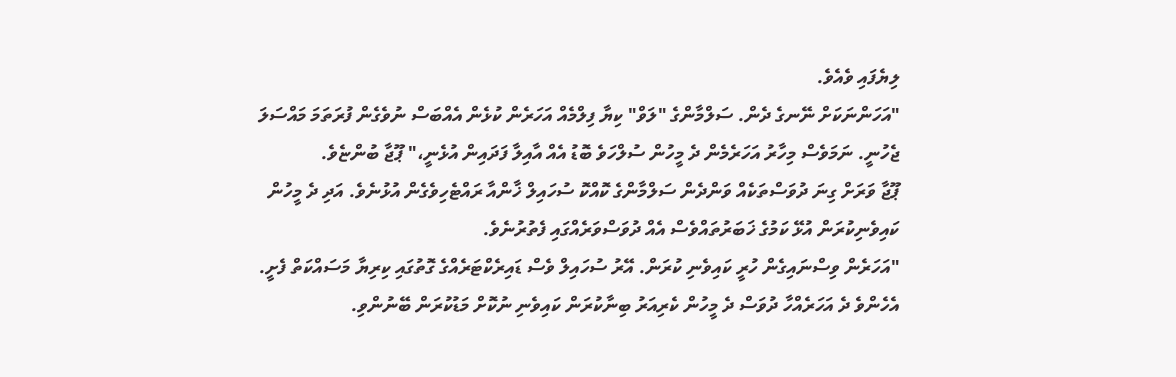ލިޔެފައި ވެއެވެ.
"އަހަންނަކަށް ނޭނގެ ދެން. ސަލްމާންގެ "ލަވް" ކިޔާ ފިލްމެއް އަހަރެން ކުޅެން އެއްބަސް ނުވެގެން ފުރަތަމަ މައްސަލަ ޖެހުނީ. ނަމަވެސް މިހާރު އަހަރެމެން ދެ މީހުން ސުލްހަވެ ބޮޑު އެއް އާއިލާ ފަދައިން އުޅެނީ،" ޕޫޖާ ބުންޏެވެ.
ޕޫޖާ ވަރަށް ގިނަ ދުވަސްތަކެއް ވަންދެން ސަލްމާންގެ ކޮއްކޮ ސުހައިލް ޚާންއާ ރައްޓެހިވެގެން އުޅުނެވެ. އަދި ދެ މީހުން ކައިވެނިކުރަން އުޅޭ ކަމުގެ ޚަބަރުތައްވެސް އެއް ދުވަސްވަރެއްގައި ފެތުރުނެވެ.
"އަހަރެން ވިސްނައިގެން ހުރީ ކައިވެނި ކުރަން. އޭރު ސުހައިލް ވެސް ޑައިރެކްޓަރެއްގެ ގޮތުގައި ކިރިޔާ މަސައްކަތް ފެށީ. އެހެންވެ ދެ އަހަރެއްހާ ދުވަސް ދެ މީހުން ކެރިއަރު ބިނާކުރަން ކައިވެނި ނުކޮށް މަޑުކުރަން ބޭނުންވި.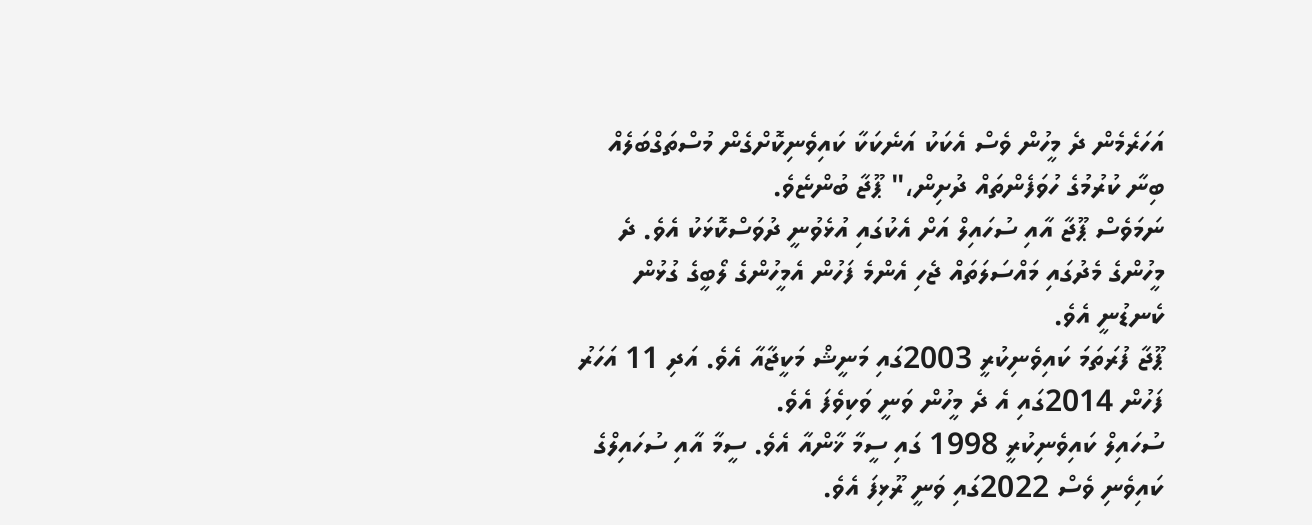އަހަރެމެން ދެ މީހުން ވެސް އެކަކު އަނެކަކާ ކައިވެނިކޮށްގެން މުސްތަގްބަލެއް ބިނާ ކުރުމުގެ ހުވަފެންތައް ދުށިން،" ޕޫޖާ ބުންޏެވެ.
ނަމަވެސް ޕޫޖާ އާއި ސުހައިލް އަށް އެކުގައި އުޅެވުނީ ދުވަސްކޮޅަކު އެވެ. ދެ މީހުންގެ މެދުގައި މައްސަލަތައް ޖެހި އެންމެ ފަހުން އެމީހުންގެ ލޯބީގެ ގުޅުން ކެނޑުނީ އެވެ.
ޕޫޖާ ފުރަތަމަ ކައިވެނިކުރީ 2003ގައި މަނީޝް މަކީޖާއާ އެވެ. އަދި 11 އަހަރު ފަހުން 2014ގައި އެ ދެ މީހުން ވަނީ ވަކިވެފަ އެވެ.
ސުހައިލް ކައިވެނިކުރީ 1998 ގައި ސީމާ ޚާންއާ އެވެ. ސީމާ އާއި ސުހައިލްގެ ކައިވެނި ވެސް 2022ގައި ވަނީ ރޫޅިފަ އެވެ.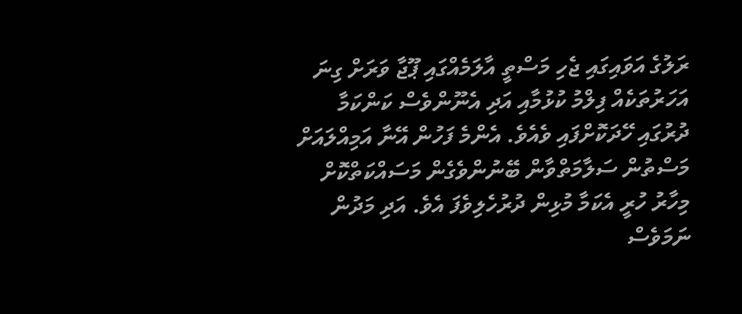ރަލުގެ އަވައިގައި ޖެހި މަސްތީ އާލަމެއްގައި ޕޫޖާ ވަރަށް ގިނަ އަހަރުތަކެއް ފިލްމު ކުޅުމާއި އަދި އެނޫންވެސް ކަންކަމާ ދުރުގައި ހޭދަކޮށްފައި ވެއެވެ. އެންމެ ފަހުން އޭނާ އަމިއްލައަށް މަސްތުން ސަލާމަތްވާން ބޭނުންވެގެން މަސައްކަތްކޮށް މިހާރު ހުރީ އެކަމާ މުޅިން ދުރުހެލިވެފަ އެވެ. އަދި މަދުން ނަމަވެސް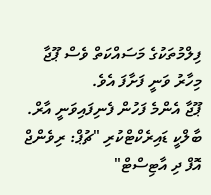ފިލްމުތަކުގެ މަސައްކަތް ވެސް ޕޫޖާ މިހާރު ވަނީ ފަށާފަ އެވެ.
ޕޫޖާ އެންމެ ފަހުން ފެނިފައިވަނީ އާރް. ބާލްކީ ޑައިރެކްޓްކުރި "ޗުޕް: ރިވެންޖް އޮފް ދި އާޓިސްޓް"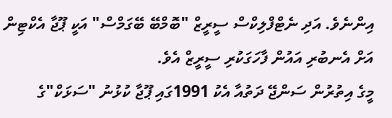އިންނެވެ. އަދި ނެޓްފްލިކްސް ސީރީޒް "ބޮމްބޭ ބޭގަމްސް" އަކީ ޕޫޖާ އެކްޓިން އަށް އެނބުރި އައުން ފާހަގަކުރި ސީރީޒް އެވެ.
މީގެ އިތުރުން ސަންޖޭ ދަތުއާ އެކު 1991ގައި ޕޫޖާ ކުޅުނު "ސަޅަކް"ގެ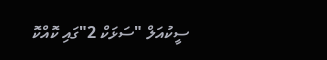ސީކުއަލް "ސަޅަކް 2"ގައި ކޮއްކޮ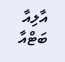އާލިއާ ބަޓްއާ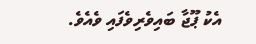އެކު ޕޫޖާ ބައިވެރިވެފައި ވެއެވެ.